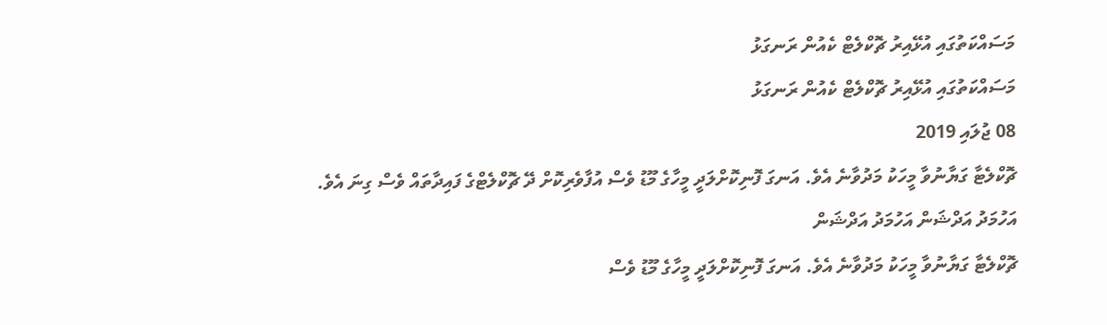މަސައްކަތުގައި އުޅޭއިރު ޗޮކްލެޓް ކެއުން ރަނގަޅު
މަސައްކަތުގައި އުޅޭއިރު ޗޮކްލެޓް ކެއުން ރަނގަޅު
08 ޖުލައި 2019
ޗޮކްލެޓާ ގަޔާނުވާ މީހަކު މަދުވާނެ އެވެ. އަނގަ ފޮނިކޮށްލަދީ މީހާގެ މޫޑު ވެސް އުފާވެރިކޮށް ދޭ ޗޮކްލެޓްގެ ފައިދާތައް ވެސް ގިނަ އެވެ.
އަހުމަދު އަދްޝަން އަހުމަދު އަދްޝަން
ޗޮކްލެޓާ ގަޔާނުވާ މީހަކު މަދުވާނެ އެވެ. އަނގަ ފޮނިކޮށްލަދީ މީހާގެ މޫޑު ވެސް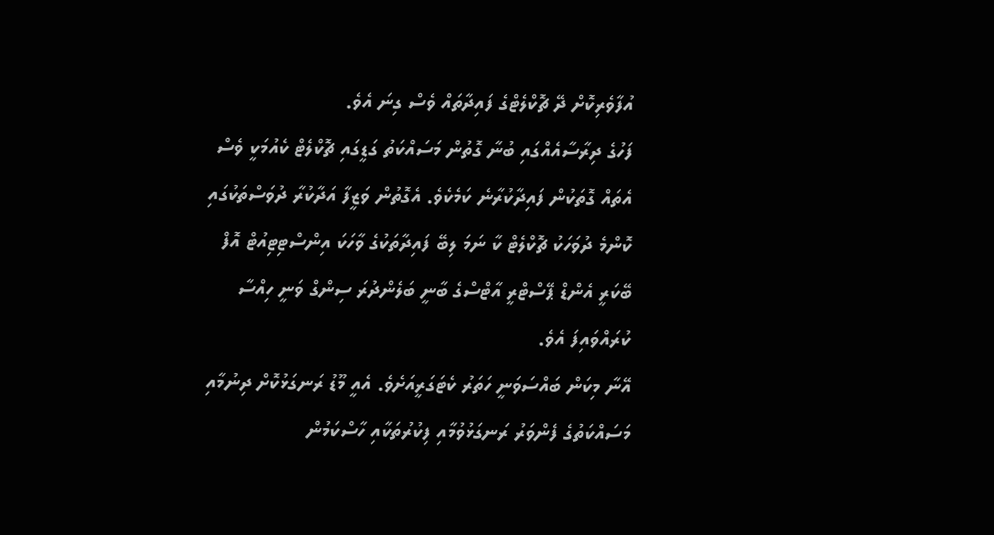އުފާވެރިކޮށް ދޭ ޗޮކްލެޓްގެ ފައިދާތައް ވެސް ގިނަ އެވެ.
ފަހުގެ ދިރާސާއެއްގައި ބުނާ ގޮތުން މަސައްކަތު ގަޑީގައި ޗޮކްލެޓް ކެއުމަކީ ވެސް އެތައް ގޮތަކުން ފައިދާކުރާނެ ކަމެކެވެ. އެގޮތުން ވަޒީފާ އަދާކުރާ ދުވަސްތަކުގައި ކޮންމެ ދުވަހަކު ޗޮކްލެޓް ކާ ނަމަ ލިބޭ ފައިދާތަކުގެ ވާހަކަ އިންސްޓިޓިއުޓް އޮފް ބޭކަރީ އެންޑް ޕޭސްޓްރީ އާޓްސްގެ ބާނީ ބަލެންދުރަ ސިންގް ވަނީ ހިއްސާ ކުރައްވައިފަ އެވެ.
އޭނާ މިކަން ބައްސަވަނީ ހަތަރު ކެޓަގަރީއަށެވެ. އެއީ މޫޑު ރަނގަޅުކޮށް ދިނުމާއި މަސައްކަތުގެ ފެންވަރު ރަނގަޅުވުމާއި ފިކުރުތަކާއި ހާސްކަމުން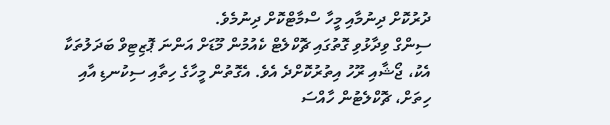ދުރުކޮށް ދިނުމާއި މީހާ ސްމާޓްކޮށް ދިނުމެވެ.
ސިންގް ވިދާޅުވި ގޮތުގައި ޗޮކްލެޓް ކެއުމުން މޫޑަށް އަންނަ ޕޮޒިޓިވް ބަދަލުތަކާ އެކު، ޖޯޝާއި ރޫހު އިތުރުކޮށްދެ އެވެ. އެގޮތުން މީހާގެ ހިތާއި ސިކުނޑި އާއި ހިތަށް، ޗޮކްލެޓުން ހާއްސަ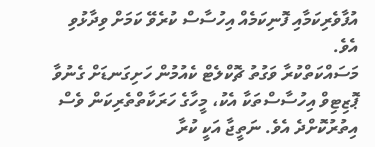އުފާވެރިކަމާއި ފޮނިކަމެއް އިހުސާސް ކުރެވޭ ކަމަށް ވިދާޅުވި އެވެ.
މަސައްކަތްކުރާ ވަގުތު ޗޮކްލެޓް ކެއުމުން ހަށިގަނޑަށް ގެނުވާ ޕޮޒިޓިވް އިހުސާސްތަކާ އެކު، މީހާގެ ހަރަކާތްތެރިކަން ވެސް އިތުރުކޮށްދެ އެވެ. ނަތީޖާ އަކީ ކުރާ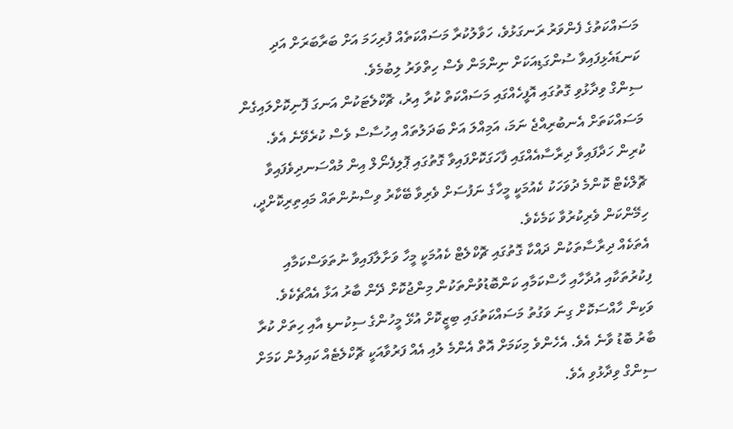މަސައްކަތުގެ ފެންވަރު ރަނގަޅުވެ، ހަވާލުކުރާ މަސައްކަތެއް ފުރިހަމަ އަށް ބަރާބަރަށް އަދި ކަނޑައެޅިފައިވާ ސުންގަޑިއަކަށް ނިންމަން ވެސް ހިތްވަރު ލިބުމެވެ.
ސިންގް ވިދާޅުވި ގޮތުގައި އޮފީހެއްގައި މަސައްކަތް ކުރާ އިރު، ޗޮކްލެޓަކުން އަނގަ ފޮނިކޮށްލައިގެން މަސައްކަތަށް އެނބުރިއްޖެ ނަމަ، އަމިއްލަ އަށް ބަދަލުތައް އިހުސާސް ވެސް ކުރެވޭނެ އެވެ.
ކުރިން ހަދާފައިވާ ދިރާސާއެއްގައި ފާހަގަކޮށްފައިވާ ގޮތުގައި ޕޮލިފެނޯލް އިން މުއްސަނދިވެފައިވާ ޗޮލްކެޓް ކޮންމެ ދުވަހަކު ކެއުމަކީ މީހާގެ ނަފުސަށް ވެރިވާ ބޭކާރު ވިސްނުންތައް މައިތިރިކޮށްދީ، ހިމޭންކަން ވެރިކުރުވާ ކަމެކެވެ.
އެތަކެއް ދިރާސާތަކުން ދައްކާ ގޮތުގައި ޗޮކްލެޓް ކެއުމަކީ މީހާ ވަށާލާފައިވާ ނުތަވަސްކަމާއި ފިކުރުތަކާއި އުދާހާއި ހާސްކަމާއި ކަންބޮޑުވުންތަކުން މިންޖުކޮށް ދޭން ބާރު އަޅާ އެއްޗެކެވެ. ވަކިން ހާއްސަކޮށް ގިނަ ވަގުތު މަސައްކަތުގައި ބިޒީކޮށް އުޅޭ މީހުންގެ ސިކުނޑި އާއި ހިތަށް ކުރާ ބާރު ބޮޑު ވާނެ އެވެ. އެހެންވެ މިކަމަށް އޮތް އެންމެ ލުއި އެއް ފަރުވާއަކީ ޗޮކްލެޓެއް ކައިލުން ކަމަށް ސިންގް ވިދާޅުވި އެވެ.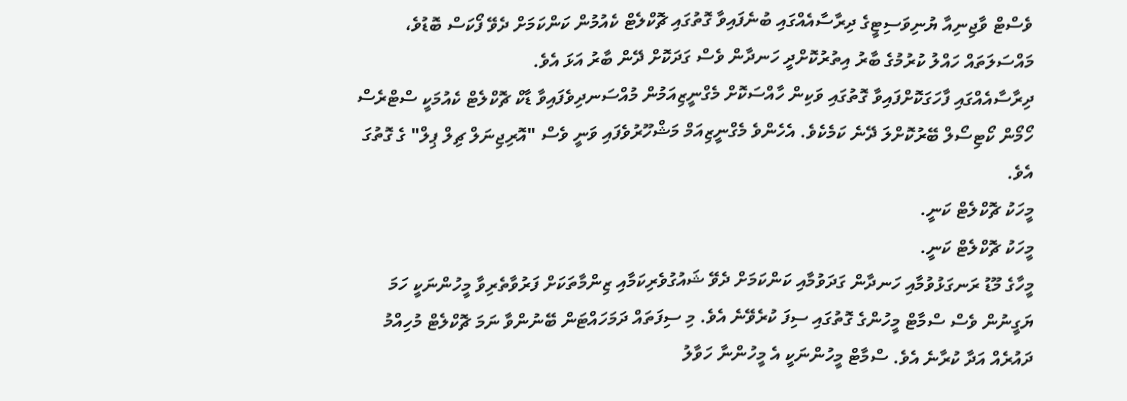ވެސްޓް ވާޖިނިއާ ޔުނިވަސިޓީގެ ދިރާސާއެއްގައި ބުނެފައިވާ ގޮތުގައި ޗޮކްލެޓް ކެއުމުން ކަންކަމަށް ދެވޭ ފޯކަސް ބޮޑުވެ، މައްސަލަތައް ހައްލު ކުރުމުގެ ބާރު އިތުރުކޮށްދީ ހަނދާން ވެސް ގަދަކޮށް ދޭން ބާރު އަޅަ އެވެ.
ދިރާސާއެއްގައި ފާހަގަކޮށްފައިވާ ގޮތުގައި ވަކިން ހާއްސަކޮށް މެގްނީޒިއަމުން މުއްސަނދިވެފައިވާ ޑާކް ޗޮކްލެޓް ކެއުމަކީ ސްޓްރެސް ހޯމޯން ކޯޓިސޯލް ބޭރުކޮށްލަ ދޭނެ ކަމެކެވެ. އެހެންވެ މެގްނީޒިއަމް މަޝްހޫރުވެފައި ވަނީ ވެސް "އޮރިޖިނަލް ޗިލް ޕިލް" ގެ ގޮތުގަ އެވެ.
މީހަކު ޗޮކްލެޓް ކަނީ.
މީހަކު ޗޮކްލެޓް ކަނީ.
މީހާގެ މޫޑު ރަނގަޅުވުމާއި ހަނދާން ގަދަވުމާއި ކަންކަމަށް ދެވޭ ޝައުގުވެރިކަމާއި ޒިންމާތަކަށް ފަރުވާތެރިވާ މީހުންނަކީ ހަމަ ޔަގީނުން ވެސް ސްމާޓް މީހުންގެ ގޮތުގައި ސިފަ ކުރެވޭނެ އެވެ. މި ސިފަތައް ދަމަހައްޓަން ބޭނުންވާ ނަމަ ޗޮކްލެޓް މުހިއްމު ދައުރެއް އަދާ ކުރާނެ އެވެ. ސްމާޓް މީހުންނަކީ އެ މީހުންނާ ހަވާލު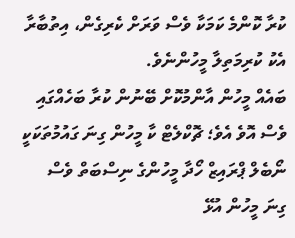ކުރާ ކޮންމެ ކަމަކާ ވެސް ވަރަށް ކެރިގެން، އިތުބާރާ އެކު ކުރިމަތިލާ މީހުންނެވެ.
ބައެއް މީހުން އާންމުކޮށް ބޭނުން ކުރާ ބަހެއްގައި ވެސް އޮވެ އެވެ؛ ޗޮކްލެޓް ކާ މީހުން ގިނަ ގައުމުތަކަކީ ނޯބެލް ޕްރައިޒް ހޯދާ މީހުންގެ ނިސްބަތް ވެސް ގިނަ މީހުން އުޅޭ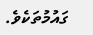ގައުމުތަކެވެ.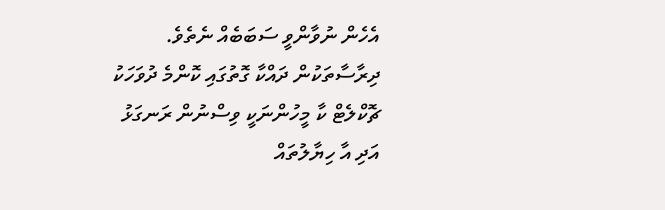އެހެން ނުވާންވީ ސަބަބެއް ނެތެވެ. ދިރާސާތަކުން ދައްކާ ގޮތުގައި ކޮންމެ ދުވަހަކު ޗޮކްލެޓް ކާ މީހުންނަކީ ވިސްނުން ރަނގަޅު އަދި އާ ހިޔާލުތައް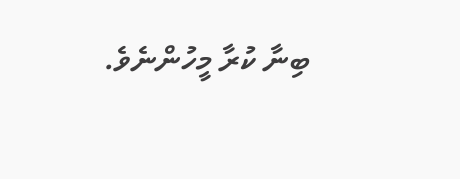ބިނާ ކުރާ މީހުންނެވެ.